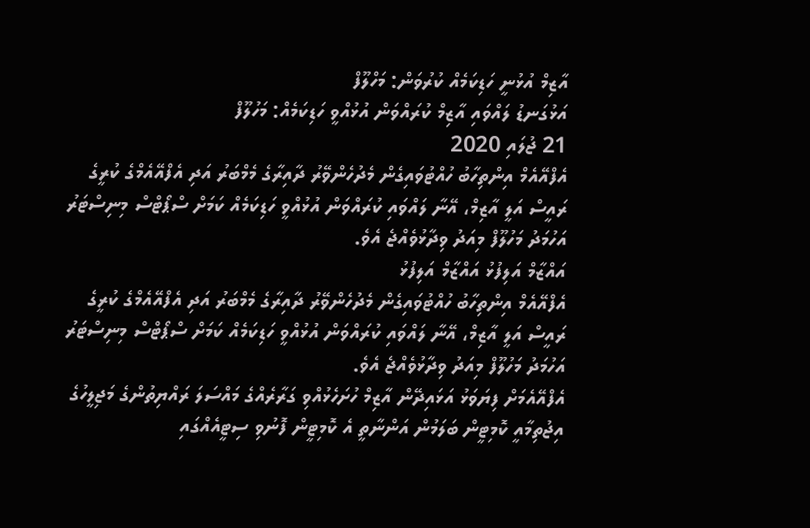އާޒިމް އުޅުނީ ހަޑިކަމެއް ކުރުވަން: މަހްލޫފް
އަޅުގަނޑު ލައްވައި އާޒިމް ކުރައްވަން އުޅުއްވީ ހަޑިކަމެއް: މަހުލޫފް
21 ޖުލައި 2020
އެފްއޭއެމް އިންތިހާބު ހުއްޓުވައިގެން މެދުހެންވޭރު ދާއިރާގެ މެމްބަރު އަދި އެފްއޭއެމްގެ ކުރީގެ ރައީސް އަލީ އާޒިމް، އޭނާ ލައްވައި ކުރައްވަން އުޅުއްވީ ހަޑިކަމެއް ކަމަށް ސްޕޯޓްސް މިނިސްޓަރު އަހުމަދު މަހުލޫފް މިއަދު ވިދާޅުވެއްޖެ އެވެ.
އައްޒާމް އަލިފުޅު އައްޒާމް އަލިފުޅު
އެފްއޭއެމް އިންތިހާބު ހުއްޓުވައިގެން މެދުހެންވޭރު ދާއިރާގެ މެމްބަރު އަދި އެފްއޭއެމްގެ ކުރީގެ ރައީސް އަލީ އާޒިމް، އޭނާ ލައްވައި ކުރައްވަން އުޅުއްވީ ހަޑިކަމެއް ކަމަށް ސްޕޯޓްސް މިނިސްޓަރު އަހުމަދު މަހުލޫފް މިއަދު ވިދާޅުވެއްޖެ އެވެ.
އެފްއޭއެމަށް ފިޔަވަޅު އަޅައިދޭން އާޒިމް ހުށަހެޅުއްވި ގަރާރެއްގެ މައްސަލަ ރައްޔިތުންގެ މަޖިލީހުގެ އިޖުތިމާއީ ކޮމިޓީން ބަލަމުން އަންނާތީ އެ ކޮމިޓީން ފޮނުވި ސިޓީއެއްގައި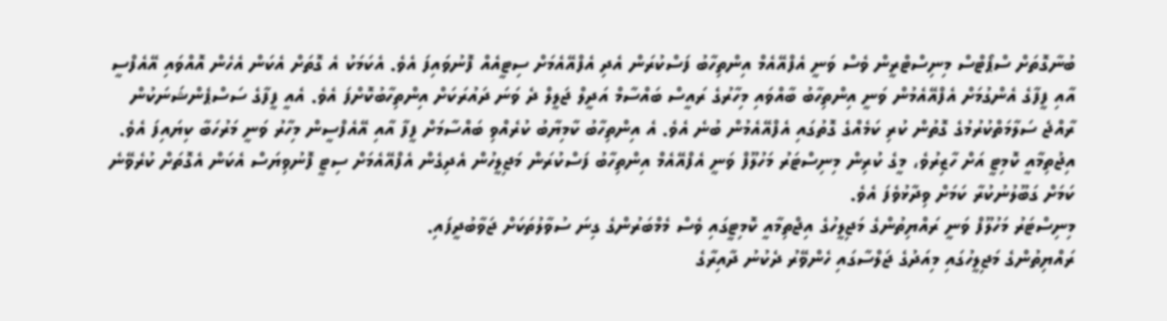ބުނާގޮތަށް ސްޕޯޓްސް މިނިސްޓްރީން ވެސް ވަނީ އެފްއޭއެމް އިންތިހާބު ފަސްކުރަން އެދި އެފްއޭއެމަށް ސިޓީއެއް ފޮނުވައިފަ އެވެ. އެކަމަކު އެ ގޮތަށް އެކަން އެހެން އޮއްވައި އޭއެފްސީ އާއި ފީފާގެ އެންގުމަށް އެފްއޭއެމުން ވަނީ އިންތިހާބު ބާއްވައި މިހާރުގެ ރައީސް ބައްސާމް އަދީލް ޖަލީލް ދެ ވަނަ ދައުރަކަށް އިންތިހާބުކޮށްފަ އެވެ. އެއީ ފީފާގެ ސަސްޕެންޝަނަކުން ރާއްޖެ ސަލާމަތްކުރުމުގެ ގޮތުން ކުރި ކަމެއްގެ ގޮތުގައި އެފްއޭއެމުން ބުނެ އެވެ. އެ އިންތިހާބު ކާމިޔާބު ކުރެއްވި ބައްސާމަށް ފީފާ އާއި އޭއެފްސީން މިހާރު ވަނީ މަރުހަބާ ކިޔައިފަ އެވެ.
އިޖުތިމާއީ ކޮމިޓީ އަށް ހާޒިރުވެ، މީގެ ކުރިން މިނިސްޓަރު މަހުލޫފް ވަނީ އެފްއޭއެމް އިންތިހާބު ފަސްކުރަން މަޖިލީހުން އެދިގެން އެފްއޭއެމަށް ސިޓީ ފޮނުވިޔަސް އެކަން އެގޮތަށް ކުރެވޭނެ ކަމަށް ގަބޫލުނުކުރާ ކަމަށް ވިދާޅުވެފަ އެވެ.
މިނިސްޓަރު މަހުލޫފް ވަނީ ރައްޔިތުންގެ މަޖިލީހުގެ އިޖްތިމާއީ ކޮމިޓީގައި ވެސް މެމްބަރުންގެ ގިނަ ސުވާލުތަކަށް ޖަވާބުދީފައި.
ރައްޔިތުންގެ މަޖިލީހުގައި މިއަދުގެ ޖަލްސާގައި ހެންވޭރު ދެކުނު ދާއިރާގެ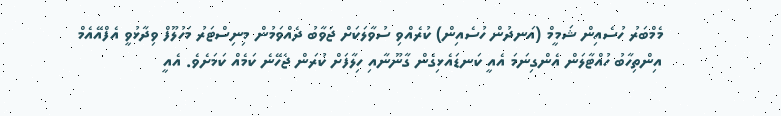މެމްބަރު ހުސެއިން ޝަމީމް (އަނދުން ހުސެއިން) ކުރެއްވި ސުވާލަކަށް ޖަވާބު ދެއްވަމުން މިނިސްޓަރު މަހުލޫފް ވިދާޅުވީ އެފްއޭއެމް އިންތިހާބު ހުއްޓާލަން އެންގިނަމަ އެއީ ކަނޑައެޅިގެން ގާނޫނާއި ހިލާފަށް ކުރަން ޖެހޭނެ ކަމެއް ކަމަށެވެ. އެއީ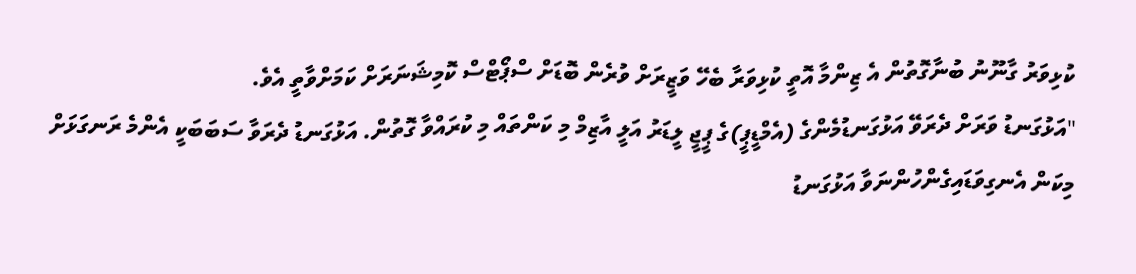ކުޅިވަރު ގާނޫނު ބުނާގޮތުން އެ ޒިންމާ އޮތީ ކުޅިވަރާ ބެހޭ ވަޒީރަށް ވުރެން ބޮޑަށް ސްޕޯޓްސް ކޮމިޝަނަރަށް ކަމަށްވާތީ އެވެ.
"އަޅުގަނޑު ވަރަށް ދެރަވޭ އަޅުގަނޑުމެންގެ (އެމްޑީޕީ)ގެ ޕީޖީ ލީޑަރު އަލީ އާޒިމް މި ކަންތައް މި ކުރައްވާ ގޮތުން. އަޅުގަނޑު ދެރަވާ ސަބަބަކީ އެންމެ ރަނގަޅަށް މިކަން އެނގިވަޑައިގެންހުންނަވާ އަޅުގަނޑު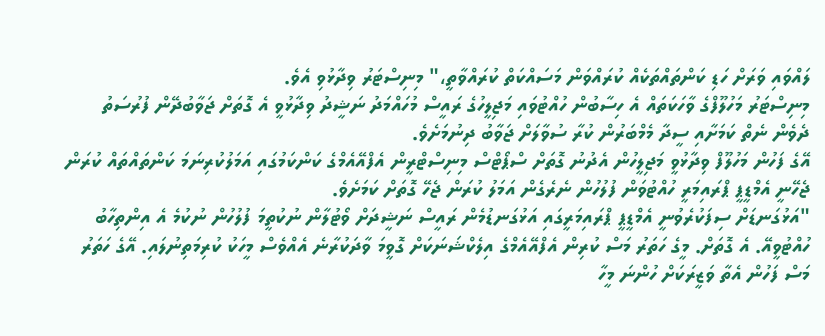ލައްވައި ވަރަށް ހަޑި ކަންތައްތަކެއް ކުރައްވަން މަސައްކަތް ކުރައްވާތީ،" މިނިސްޓަރު ވިދާޅުވި އެވެ.
މިނިސްޓަރު މަހުލޫފްގެ ވާހަކަތައް އެ ހިސާބުން ހުއްޓުވައި މަޖިލީހުގެ ރައީސް މުހައްމަދު ނަޝީދު ވިދާޅުވީ އެ ގޮތަށް ޖަވާބުދޭން ފުރުސަތު ދެވެން ނެތް ކަމަށާއި ސީދާ މެމްބަރުން ކުރާ ސުވާލަށް ޖަވާބު ދިނުމަށެވެ.
އޭގެ ފަހުން މަހުލޫފް ވިދާޅުވީ މަޖިލީހުން އެދުނު ގޮތަށް ސްޕޯޓްސް މިނިސްޓްރީން އެފްއޭއެމްގެ ކަންކަމުގައި އަމަލުކުރިނަމަ ކަންތައްތައް ކުރަން ޖެހޭނީ އެމްޑީޕީ ޕްރައިމަރީ ހުއްޓުވަން ފުލުހުން ނެރެގެން އަމަލު ކުރަން ޖެހޭ ގޮތަށް ކަމަށެވެ.
"އަޅުގަނޑަށް ސިފަކުރެވުނީ އެމްޑީޕީ ޕްރައިމަރީގައި އަޅުގަނޑުމެން ރައީސް ނަޝީދަށް ވޯޓުލާން ނުކުތީމަ ފުލުހުން ނުކުމެ އެ އިންތިހާބު ހުއްޓުވީއޭ. އެ ގޮތަށް. މީގެ ހަތަރު މަސް ކުރިން އެފްއޭއެމްގެ އިލެކްޝަނަކަށް ގޮވީމަ ވާދަކުރާނެ އެއްވެސް މީހަކު ކުރިމަތިނުލައި. އޭގެ ހަތަރު މަސް ފަހުން އެތާ ވަޒީރަކަށް ހުންނަ މީހާ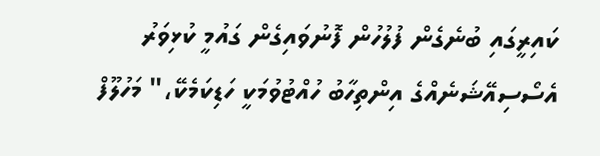ކައިރީގައި ބުނެގެން ފުލުހުން ފޮނުވައިގެން ގައުމީ ކުޅިވަރު އެސޯސިއޭޝަނެއްގެ އިންތިހާބު ހުއްޓުވުމަކީ ހަޑިކަމެކޭ،" މަހުލޫފް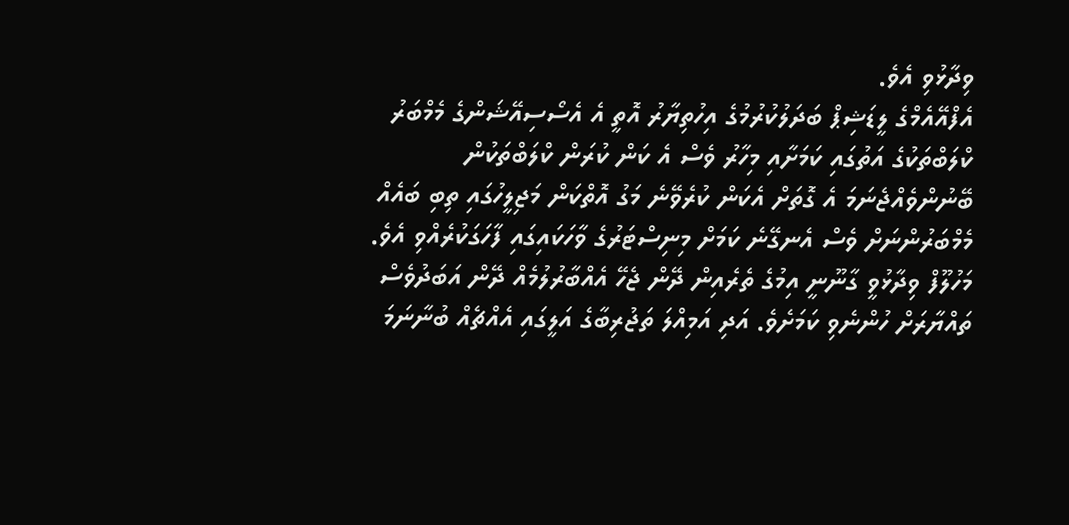ވިދާޅުވި އެވެ.
އެފްއޭއެމްގެ ލީޑަޝިޕް ބަދަލުކުރުމުގެ އިހުތިޔާރު އޮތީ އެ އެސޯސިއޭޝަންގެ މެމްބަރު ކްލަބްތަކުގެ އަތުގައި ކަމަށާއި މިހާރު ވެސް އެ ކަން ކުރަން ކްލަބްތަކުން ބޭނުންވެއްޖެނަމަ އެ ގޮތަށް އެކަން ކުރެވޭނެ މަގު އޮތްކަން މަޖިލީހުގައި ތިބި ބައެއް މެމްބަރުންނަށް ވެސް އެނގޭނެ ކަމަށް މިނިސްޓަރުގެ ވާހަކައިގައި ފާހަގަކުރެއްވި އެވެ.
މަހުލޫފް ވިދާޅުވީ ގާނޫނީ އިމުގެ ތެރެއިން ދޭން ޖެހޭ އެއްބާރުލުމެއް ދޭން އަބަދުވެސް ތައްޔާރަށް ހުންނެވި ކަމަށެވެ. އަދި އަމިއްލަ ތަޖުރިބާގެ އަލީގައި އެއްޗެއް ބުނާނަމަ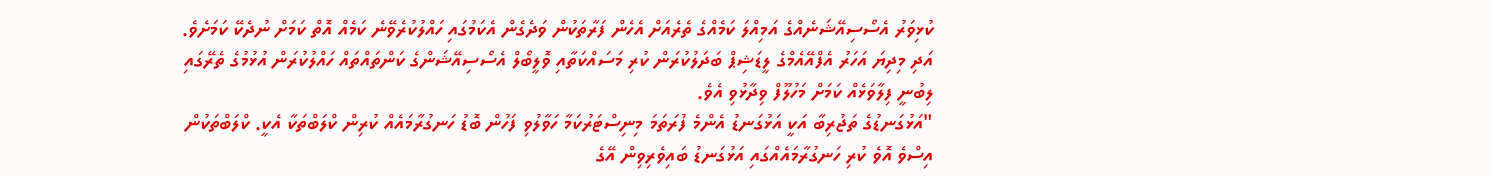ކުޅިވަރު އެސޯސިއޭޝަނެއްގެ އަމިއްލަ ކަމެއްގެ ތެރެއަށް އެހެން ފަރާތަކުން ވަދެގެން އެކަމުގައި ހައްލުކުރެވޭނެ ކަމެއް އޮތް ކަމަށް ނުދެކޭ ކަމަށެވެ. އަދި މިދިޔަ އަހަރު އެފްއޭއެމްގެ ލީޑަޝިޕް ބަދަލުކުރަން ކުރި މަސައްކަތާއި ވޮލީބޯލް އެސޯސިއޭޝަންގެ ކަންތައްތައް ހައްލުކުރަން އުޅުމުގެ ތެރޭގައި ލިބުނީ ފިލާވަޅެއް ކަމަށް މަހުލޫފް ވިދާޅުވި އެވެ.
"އަޅުގަނޑުގެ ތަޖުރިބާ އަކީ އަޅުގަނޑު އެންމެ ފުރަތަމަ މިނިސްޓަރުކަމާ ހަވާލުވި ފަހުން ބޮޑު ހަނގުރާމައެއް ކުރިން ކްލަބްތަކާ އެކީ. ކްލަބްތަކުން އިސްވެ އޮވެ ކުރި ހަނގުރާމައެއްގައި އަޅުގަނޑު ބައިވެރިވިން އޭގެ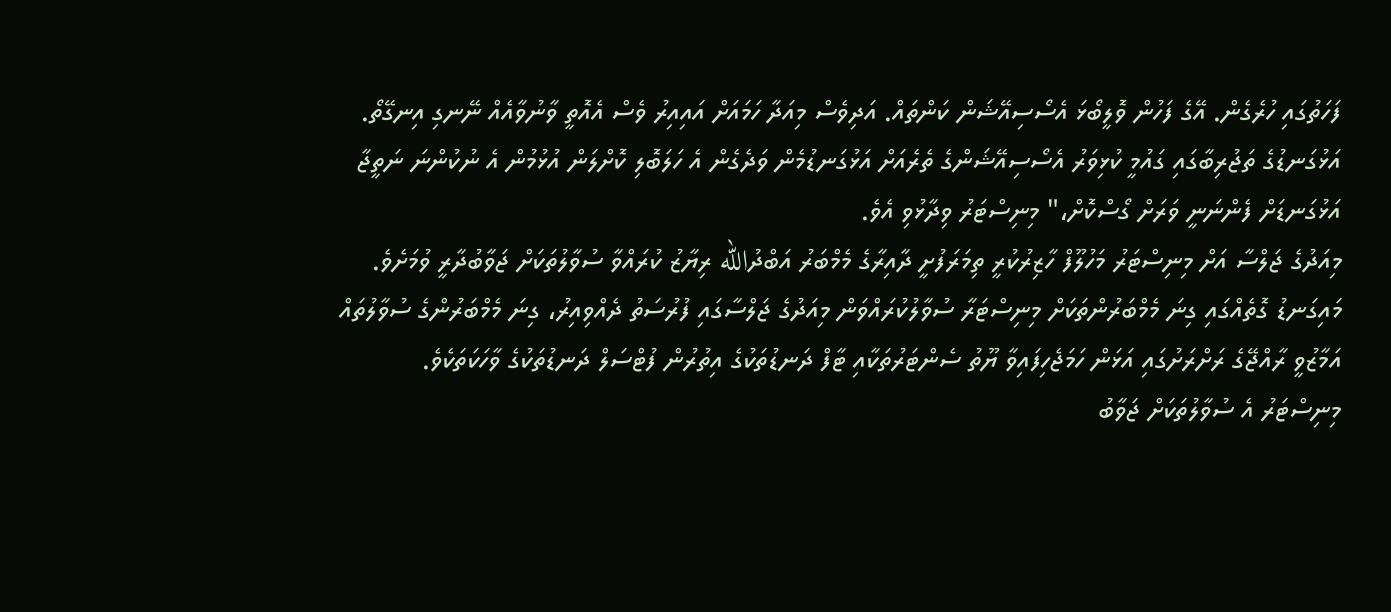ފަހަތުގައި ހުރެގެން. އޭގެ ފަހުން ވޮލީބޯޅަ އެސޯސިއޭޝަން ކަންތައް. އަދިވެސް މިއަދާ ހަމައަށް އައިއިރު ވެސް އެއޮތީ ވާނުވާއެއް ނޭނގި އިނގޭތޯ. އަޅުގަނޑުގެ ތަޖުރިބާގައި ގައުމީ ކުޅިވަރު އެސޯސިއޭޝަންގެ ތެރެއަށް އަޅުގަނޑުމެން ވަދެގެން އެ ހަލަބޮލި ކޮށްލަން އުޅުމުން އެ ނުކުންނަ ނަތީޖާ އަޅުގަނޑަށް ފެންނަނީ ވަރަށް ގޯސްކޮށް،" މިނިސްޓަރު ވިދާޅުވި އެވެ.
މިއަދުގެ ޖަލްސާ އަށް މިނިސްޓަރު މަހުލޫފް ހާޒިރުކުރީ ތިމަރަފުށީ ދާއިރާގެ މެމްބަރު އަބްދުالله ރިޔާޒު ކުރައްވާ ސުވާލުތަކަށް ޖަވާބުދާރީ ވުމަށެވެ. މައިގަނޑު ގޮތެއްގައި ގިނަ މެމްބަރުންތަކަށް މިނިސްޓަރާ ސުވާލުކުރައްވަން މިއަދުގެ ޖަލްސާގައި ފުރުސަތު ދެއްވިއިރު، ގިނަ މެމްބަރުންގެ ސުވާލުތައް އަމާޒުވީ ރާއްޖޭގެ ރަށްރަށުގައި އަޅަން ހަމަޖެހިފައިވާ ޔޫތު ސެންޓަރުތަކާއި ޓާފް ދަނޑުތަކުގެ އިތުރުން ފުޓްސަލް ދަނޑުތަކުގެ ވާހަކަތަކެވެ. މިނިސްޓަރު އެ ސުވާލުތަކަށް ޖަވާބު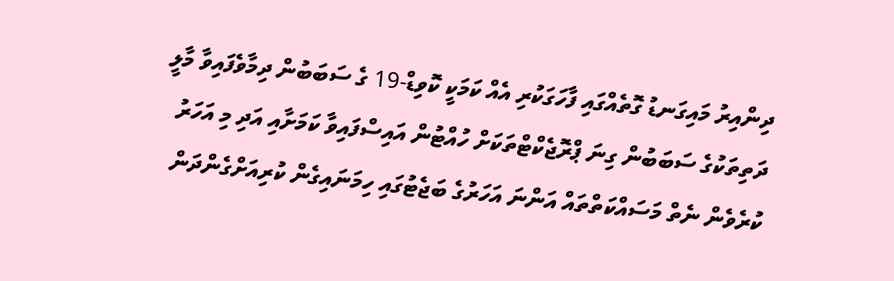ދިންއިރު މައިގަނޑު ގޮތެއްގައި ފާހަގަކުރި އެއް ކަމަކީ ކޮވިޑް-19 ގެ ސަބަބުން ދިމާވެފައިވާ މާލީ ދަތިތަކުގެ ސަބަބުން ގިނަ ޕްރޮޖެކްޓްތަކަށް ހުއްޓުން އައިސްފައިވާ ކަމަށާއި އަދި މި އަހަރު ކުރެވެން ނެތް މަސައްކަތްތައް އަންނަ އަހަރުގެ ބަޖެޓުގައި ހިމަނައިގެން ކުރިއަށްގެންދަން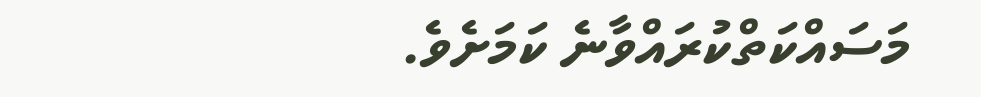މަސައްކަތްކުރައްވާނެ ކަމަށެވެ.